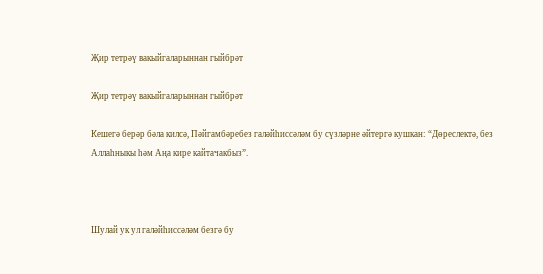Җир тетрәү вакыйгаларыннан гыйбрәт

Җир тетрәү вакыйгаларыннан гыйбрәт

Кешегә берәр бәла килсә, Пәйгамбәребез галәйһиссәләм бу сүзләрне әйтергә кушкан: “Дөреслектә, без Аллаһныкы һәм Аңа кире кайтачакбыз”.



Шулай ук ул галәйһиссәләм безгә бу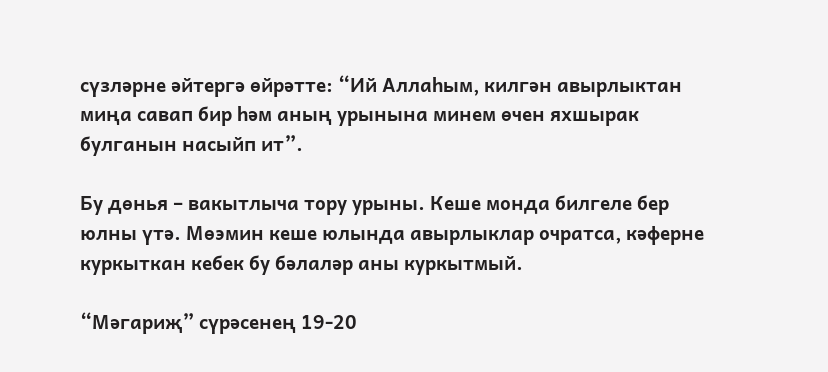сүзләрне әйтергә өйрәтте: “Ий Аллаһым, килгән авырлыктан миңа савап бир һәм аның урынына минем өчен яхшырак булганын насыйп ит”.

Бу дөнья – вакытлыча тору урыны. Кеше монда билгеле бер юлны үтә. Мөэмин кеше юлында авырлыклар очратса, кәферне куркыткан кебек бу бәлаләр аны куркытмый.

“Мәгариҗ” сүрәсенең 19-20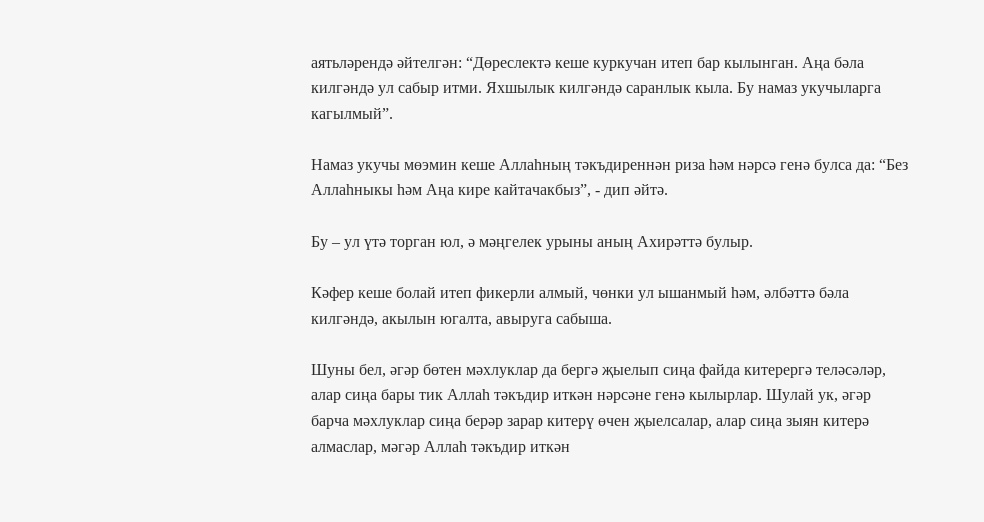аятьләрендә әйтелгән: “Дөреслектә кеше куркучан итеп бар кылынган. Аңа бәла килгәндә ул сабыр итми. Яхшылык килгәндә саранлык кыла. Бу намаз укучыларга кагылмый”.

Намаз укучы мөэмин кеше Аллаһның тәкъдиреннән риза һәм нәрсә генә булса да: “Без Аллаһныкы һәм Аңа кире кайтачакбыз”, - дип әйтә.

Бу – ул үтә торган юл, ә мәңгелек урыны аның Ахирәттә булыр.

Кәфер кеше болай итеп фикерли алмый, чөнки ул ышанмый һәм, әлбәттә бәла килгәндә, акылын югалта, авыруга сабыша.

Шуны бел, әгәр бөтен мәхлуклар да бергә җыелып сиңа файда китерергә теләсәләр, алар сиңа бары тик Аллаһ тәкъдир иткән нәрсәне генә кылырлар. Шулай ук, әгәр барча мәхлуклар сиңа берәр зарар китерү өчен җыелсалар, алар сиңа зыян китерә алмаслар, мәгәр Аллаһ тәкъдир иткән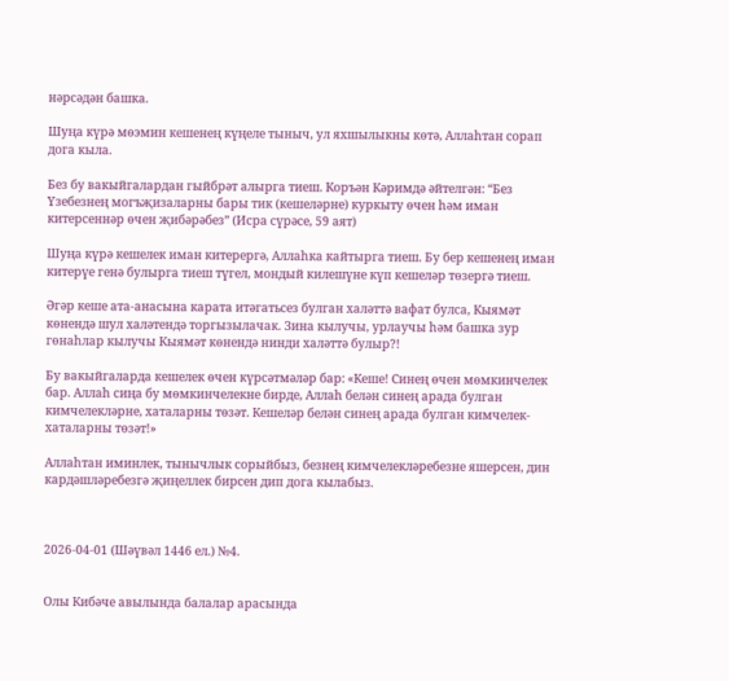нәрсәдән башка.

Шуңа күрә мөэмин кешенең күңеле тыныч, ул яхшылыкны көтә, Аллаһтан сорап дога кыла.

Без бу вакыйгалардан гыйбрәт алырга тиеш. Коръән Кәримдә әйтелгән: “Без Үзебезнең могъҗизаларны бары тик (кешеләрне) куркыту өчен һәм иман китерсеннәр өчен җибәрәбез” (Исра сүрәсе, 59 аят)

Шуңа күрә кешелек иман китерергә, Аллаһка кайтырга тиеш. Бу бер кешенең иман китерүе генә булырга тиеш түгел, мондый килешүне күп кешеләр төзергә тиеш.

Әгәр кеше ата-анасына карата итәгатьсез булган халәттә вафат булса, Кыямәт көнендә шул халәтендә торгызылачак. Зина кылучы, урлаучы һәм башка зур гөнаһлар кылучы Кыямәт көнендә нинди халәттә булыр?!

Бу вакыйгаларда кешелек өчен күрсәтмәләр бар: «Кеше! Синең өчен мөмкинчелек бар. Аллаһ сиңа бу мөмкинчелекне бирде, Аллаһ белән синең арада булган кимчелекләрне, хаталарны төзәт. Кешеләр белән синең арада булган кимчелек-хаталарны төзәт!»

Аллаһтан иминлек, тынычлык сорыйбыз, безнең кимчелекләребезне яшерсен, дин кардәшләребезгә җиңеллек бирсен дип дога кылабыз.



2026-04-01 (Шәүвәл 1446 ел.) №4.


Олы Кибәче авылында балалар арасында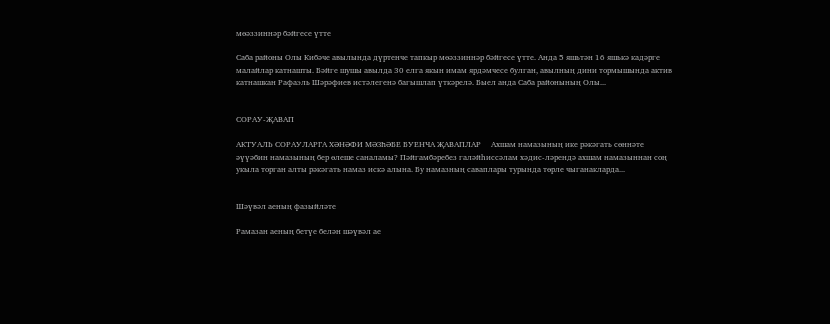мөәззиннәр бәйгесе үтте

Саба районы Олы Кибәче авылында дүртенче тапкыр мөәззиннәр бәйгесе үтте. Анда 5 яшьтән 16 яшькә кадәрге малайлар катнашты. Бәйге шушы авылда 30 елга якын имам ярдәмчесе булган, авылның дини тормышында актив катнашкан Рафаэль Шәрәфиев истәлегенә багышлап үткәрелә. Быел анда Саба районының Олы...


СОРАУ-ҖАВАП

АКТУАЛЬ СОРАУЛАРГА ХӘНӘФИ МӘЗҺӘБЕ БУЕНЧА ҖАВАПЛАР     Ахшам намазының ике рәкәгать сөннәте әүүәбин намазының бер өлеше саналамы? Пәйгамбәребез галәйһиссәлам хәдис-ләрендә ахшам намазыннан соң укыла торган алты рәкәгать намаз искә алына. Бу намазның саваплары турында төрле чыганакларда...


Шәүвәл аеның фазыйләте

Рамазан аеның бетүе белән шәүвәл ае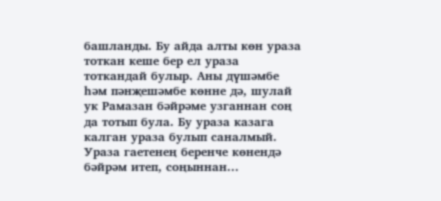башланды. Бу айда алты көн ураза тоткан кеше бер ел ураза тоткандай булыр. Аны дүшәмбе һәм пәнҗешәмбе көнне дә, шулай ук Рамазан бәйрәме узганнан соң да тотып була. Бу ураза казага калган ураза булып саналмый. Ураза гаетенең беренче көнендә бәйрәм итеп, соңыннан...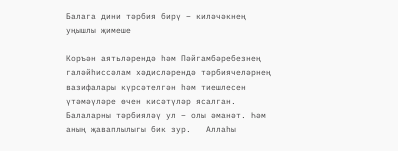Балага дини тәрбия бирү – киләчәкнең уңышлы җимеше

Коръән аятьләрендә һәм Пәйгамбәребезнең галәйһиссәлам хәдисләрендә тәрбиячеләрнең вазифалары күрсәтелгән һәм тиешлесен үтәмәүләре өчен кисәтүләр ясалган. Балаларны тәрбияләү ул – олы әманәт. Һәм аның җаваплылыгы бик зур.   Аллаһы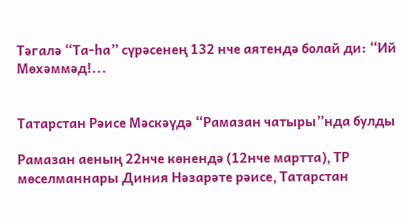Тәгалә “Та-һа” сүрәсенең 132 нче аятендә болай ди: “Ий Мөхәммәд!...


Татарстан Рәисе Мәскәүдә “Рамазан чатыры”нда булды

Рамазан аеның 22нче көнендә (12нче мартта), ТР мөселманнары Диния Нәзарәте рәисе, Татарстан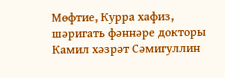Мөфтие, Курра хафиз, шәригать фәннәре докторы Камил хәзрәт Сәмигуллин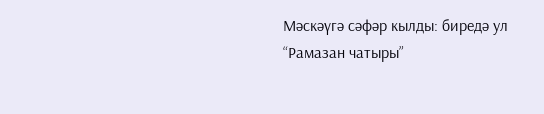Мәскәүгә сәфәр кылды: биредә ул “Рамазан чатыры”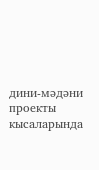дини-мәдәни проекты кысаларында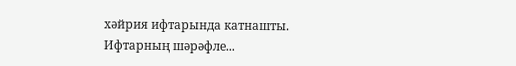хәйрия ифтарында катнашты. Ифтарның шәрәфле...